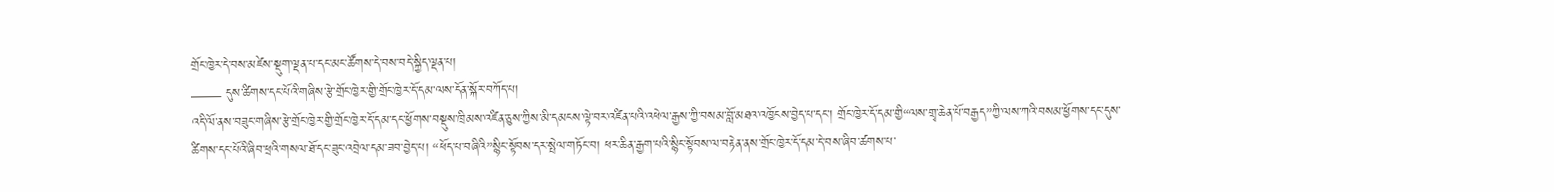གྲོང་ཁྱེར་དེ་བས་མཛེས་སྡུག་ལྡན་པ་དང་མང་ཚོགས་དེ་བས་བདེ་སྐྱིད་ལྡན་པ།
—— དུས་ཚིགས་དང་པོའི་གཞིས་རྩེ་གྲོང་ཁྱེར་གྱི་གྲོང་ཁྱེར་དོ་དམ་ལས་དོན་སྐོར་བཀོད་པ།
འདི་ལོ་ནས་བཟུང་གཞིས་རྩེ་གྲོང་ཁྱེར་གྱི་གྲོང་ཁྱེར་དོ་དམ་དང་ཕྱོགས་བསྡུས་ཁྲིམས་འཛིན་ཅུས་ཀྱིས་མི་དམངས་ལྟེ་བར་འཛིན་པའི་འཕེལ་རྒྱས་ཀྱི་བསམ་བློ་མཐའ་འཁྱོངས་བྱེད་པ་དང་། གྲོང་ཁྱེར་དོ་དམ་གྱི“ལས་གྲྭ་ཆེན་པོ་བརྒྱད”ཀྱི་ལས་ཀའི་བསམ་ཕྱོགས་དང་དུས་ཚིགས་དང་པོའི་ཞིབ་ཕྲའི་གསལ་ཐོ་དང་ཟུང་འབྲེལ་དམ་ཟབ་བྱེད་པ། “ཕོད་པ་བཞིའི”སྙིང་སྟོབས་དར་སྤེལ་གཏོང་བ། ཕར་ཆིན་རྒྱག་པའི་སྙིང་སྟོབས་ལ་བརྟེན་ནས་གྲོང་ཁྱེར་དོ་དམ་དེ་བས་ཞིབ་ཚགས་པ་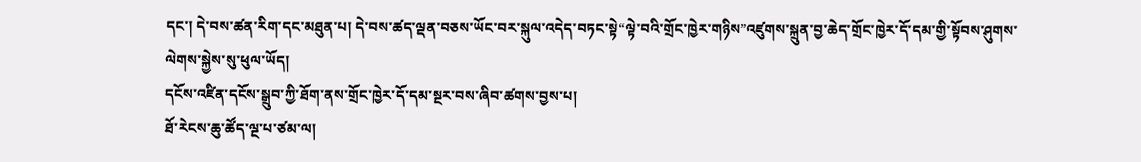དང་། དེ་བས་ཚན་རིག་དང་མཐུན་པ། དེ་བས་ཚད་ལྡན་བཅས་ཡོང་བར་སྐུལ་འདེད་བཏང་སྟེ“ལྟེ་བའི་གྲོང་ཁྱེར་གཉིས”འཛུགས་སྐྲུན་བྱ་ཆེད་གྲོང་ཁྱེར་དོ་དམ་གྱི་སྟོབས་ཤུགས་ལེགས་སྐྱེས་སུ་ཕུལ་ཡོད།
དངོས་འཛིན་དངོས་སྒྲུབ་ཀྱི་ཐོག་ནས་གྲོང་ཁྱེར་དོ་དམ་སྔར་བས་ཞིབ་ཚགས་བྱས་པ།
ཐོ་རེངས་ཆུ་ཚོད་ལྔ་པ་ཙམ་ལ།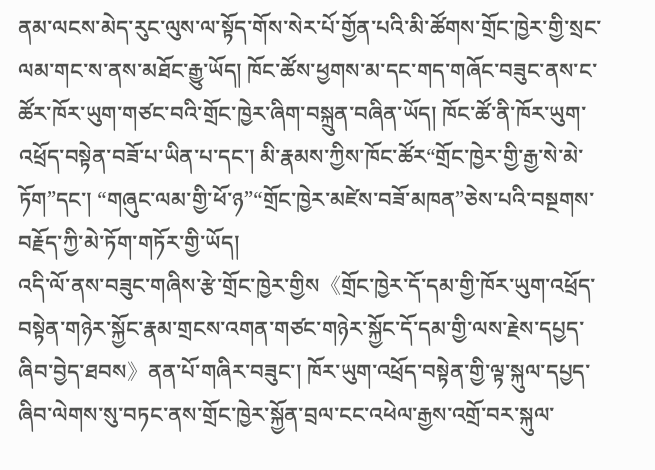ནམ་ལངས་མེད་རུང་ལུས་ལ་སྟོད་གོས་སེར་པོ་གྱོན་པའི་མི་ཚོགས་གྲོང་ཁྱེར་གྱི་སྲང་ལམ་གང་ས་ནས་མཐོང་རྒྱུ་ཡོད། ཁོང་ཚོས་ཕྱགས་མ་དང་གད་གཞོང་བཟུང་ནས་ང་ཚོར་ཁོར་ཡུག་གཙང་བའི་གྲོང་ཁྱེར་ཞིག་བསྐྲུན་བཞིན་ཡོད། ཁོང་ཚོ་ནི་ཁོར་ཡུག་འཕྲོད་བསྟེན་བཟོ་པ་ཡིན་པ་དང་། མི་རྣམས་ཀྱིས་ཁོང་ཚོར“གྲོང་ཁྱེར་གྱི་རྒྱ་སེ་མེ་ཏོག”དང་། “གཞུང་ལམ་གྱི་ཕོ་ཉ”“གྲོང་ཁྱེར་མཛེས་བཟོ་མཁན”ཅེས་པའི་བསྔགས་བརྗོད་ཀྱི་མེ་ཏོག་གཏོར་གྱི་ཡོད།
འདི་ལོ་ནས་བཟུང་གཞིས་རྩེ་གྲོང་ཁྱེར་གྱིས《གྲོང་ཁྱེར་དོ་དམ་གྱི་ཁོར་ཡུག་འཕྲོད་བསྟེན་གཉེར་སྐྱོང་རྣམ་གྲངས་འགན་གཙང་གཉེར་སྐྱོང་དོ་དམ་གྱི་ལས་རྗེས་དཔྱད་ཞིབ་བྱེད་ཐབས》ནན་པོ་གཞིར་བཟུང་། ཁོར་ཡུག་འཕྲོད་བསྟེན་གྱི་ལྟ་སྐུལ་དཔྱད་ཞིབ་ལེགས་སུ་བཏང་ནས་གྲོང་ཁྱེར་སྐྱོན་བྲལ་ངང་འཕེལ་རྒྱས་འགྲོ་བར་སྐུལ་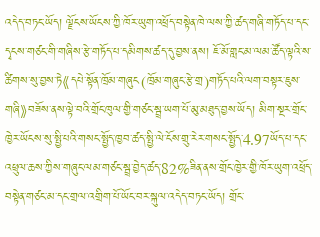འདེད་བཏང་ཡོད། ལྗོངས་ཡོངས་ཀྱི་ཁོར་ཡུག་འཕྲོད་བསྟེན་ཁེ་ལས་ཀྱི་ཚད་གཞི་གཏོད་པ་དང་དྭངས་གཙང་གི་གཞིས་རྩེ་གཏོད་པ་དམིགས་ཚད་དུ་བྱས་ནས། ཇོ་མོ་གླང་མ་ལམ་ཚོད་ལྟའི་ས་ཚིགས་སུ་བྱས་ཏེ《དཔེ་སྟོན་ཁྲོམ་གཞུང(ཁྲོམ་གཞུང་རྩེ་གྲ)གཏོད་པའི་ལག་བསྟར་ཇུས་གཞི》བཟོས་ནས་ལྟེ་བའི་གྲོང་ཁུལ་གྱི་གཙང་སྦྲ་ཡག་པོ་མུ་མཐུད་བྱས་ཡོད། མིག་སྔར་གྲོང་ཁྱེར་ཡོངས་སུ་སྤྱི་པའི་གསང་སྤྱོད་ཁྱབ་ཚད་སྤྱི་ལེ་ངོས་གྲུ་རེར་གསང་སྤྱོད་4.97ཡོད་པ་དང་འཕྲུལ་ཆས་ཀྱིས་གཞུང་ལམ་གཙང་སྦྲ་བྱེད་ཚད་82%ཟིན་ནས་གྲོང་ཁྱེར་གྱི་ཁོར་ཡུག་འཕྲོད་བསྟེན་གཙང་མ་དང་གྲལ་འགྲིག་པོ་ཡོང་བར་སྐུལ་འདེད་བཏང་ཡོད། གྲོང་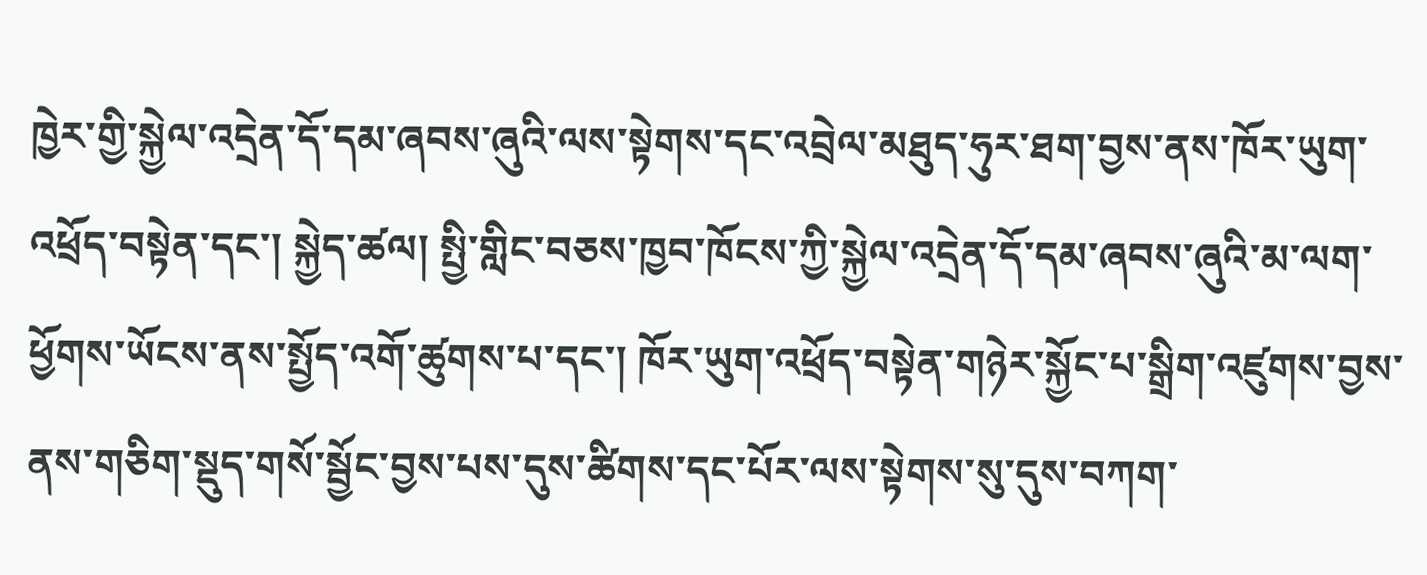ཁྱེར་གྱི་སྐྱེལ་འདྲེན་དོ་དམ་ཞབས་ཞུའི་ལས་སྟེགས་དང་འབྲེལ་མཐུད་ཧུར་ཐག་བྱས་ནས་ཁོར་ཡུག་འཕྲོད་བསྟེན་དང་། སྐྱེད་ཚལ། སྤྱི་གླིང་བཅས་ཁྱབ་ཁོངས་ཀྱི་སྐྱེལ་འདྲེན་དོ་དམ་ཞབས་ཞུའི་མ་ལག་ཕྱོགས་ཡོངས་ནས་སྤྱོད་འགོ་ཚུགས་པ་དང་། ཁོར་ཡུག་འཕྲོད་བསྟེན་གཉེར་སྐྱོང་པ་སྒྲིག་འཛུགས་བྱས་ནས་གཅིག་སྡུད་གསོ་སྦྱོང་བྱས་པས་དུས་ཚིགས་དང་པོར་ལས་སྟེགས་སུ་དུས་བཀག་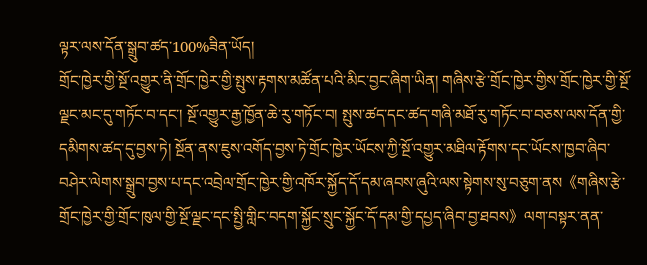ལྟར་ལས་དོན་སྒྲུབ་ཚད་100%ཟིན་ཡོད།
གྲོང་ཁྱེར་གྱི་སྔོ་འགྱུར་ནི་གྲོང་ཁྱེར་གྱི་སྤུས་རྟགས་མཚོན་པའི་མིང་བྱང་ཞིག་ཡིན། གཞིས་རྩེ་གྲོང་ཁྱེར་གྱིས་གྲོང་ཁྱེར་གྱི་སྔོ་ལྗང་མང་དུ་གཏོང་བ་དང་། སྔོ་འགྱུར་རྒྱ་ཁྱོན་ཆེ་རུ་གཏོང་བ། སྤུས་ཚད་དང་ཚད་གཞི་མཐོ་རུ་གཏོང་བ་བཅས་ལས་དོན་གྱི་དམིགས་ཚད་དུ་བྱས་ཏེ། སྔོན་ནས་ཇུས་འགོད་བྱས་ཏེ་གྲོང་ཁྱེར་ཡོངས་ཀྱི་སྔོ་འགྱུར་མཐིལ་རྟོགས་དང་ཡོངས་ཁྱབ་ཞིབ་བཤེར་ལེགས་སྒྲུབ་བྱས་པ་དང་འབྲེལ་གྲོང་ཁྱེར་གྱི་འཁོར་སྐྱོད་དོ་དམ་ཞབས་ཞུའི་ལས་སྟེགས་སུ་བཅུག་ནས《གཞིས་རྩེ་གྲོང་ཁྱེར་གྱི་གྲོང་ཁུལ་གྱི་སྔོ་ལྗང་དང་སྤྱི་གླིང་བདག་སྐྱོང་སྲུང་སྐྱོང་དོ་དམ་གྱི་དཔྱད་ཞིབ་བྱ་ཐབས》ལག་བསྟར་ནན་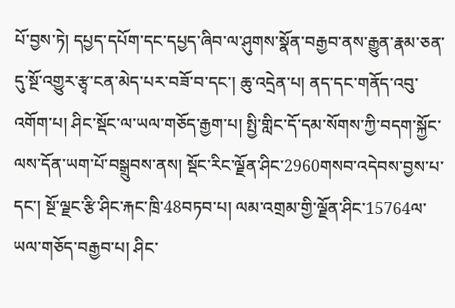པོ་བྱས་ཏེ། དཔྱད་དཔོག་དང་དཔྱད་ཞིབ་ལ་ཤུགས་སྣོན་བརྒྱབ་ནས་རྒྱུན་རྣམ་ཅན་དུ་སྔོ་འགྱུར་རྩྭ་ངན་མེད་པར་བཟོ་བ་དང་། ཆུ་འདྲེན་པ། ནད་དང་གནོད་འབུ་འགོག་པ། ཤིང་སྡོང་ལ་ཡལ་གཅོད་རྒྱག་པ། སྤྱི་གླིང་དོ་དམ་སོགས་ཀྱི་བདག་སྐྱོང་ལས་དོན་ཡག་པོ་བསྒྲུབས་ནས། སྡོང་རིང་ལྗོན་ཤིང་2960གསབ་འདེབས་བྱས་པ་དང་། སྔོ་ལྗང་རྩི་ཤིང་རྐང་ཁྲི་48བཏབ་པ། ལམ་འགྲམ་གྱི་ལྗོན་ཤིང་15764ལ་ཡལ་གཅོད་བརྒྱབ་པ། ཤིང་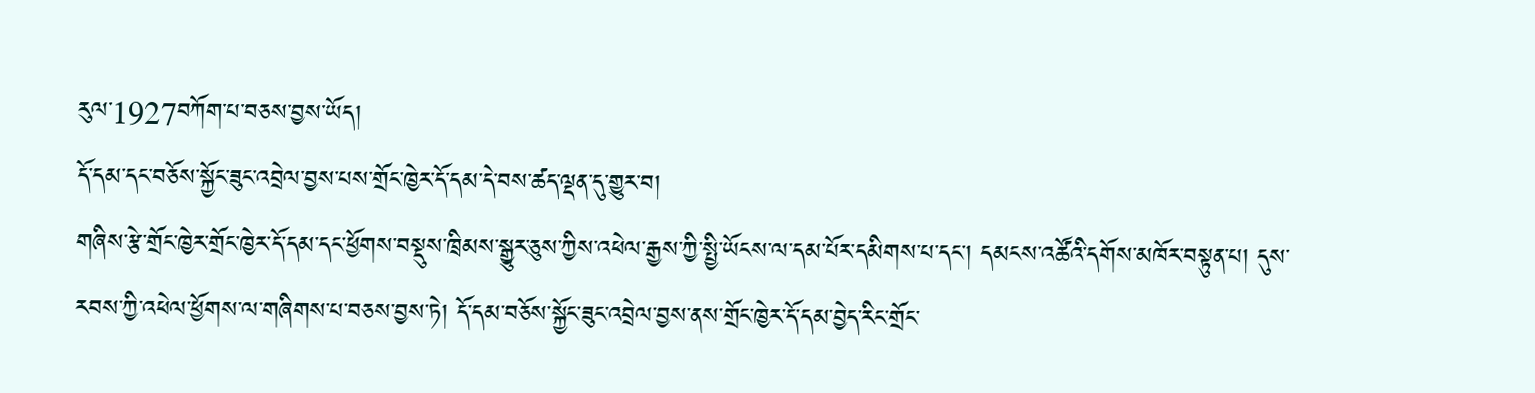རུལ་1927བཀོག་པ་བཅས་བྱས་ཡོད།
དོ་དམ་དང་བཅོས་སྐྱོང་ཟུང་འབྲེལ་བྱས་པས་གྲོང་ཁྱེར་དོ་དམ་དེ་བས་ཚད་ལྡན་དུ་གྱུར་བ།
གཞིས་རྩེ་གྲོང་ཁྱེར་གྲོང་ཁྱེར་དོ་དམ་དང་ཕྱོགས་བསྡུས་ཁྲིམས་སྒྱུར་ཅུས་ཀྱིས་འཕེལ་རྒྱས་ཀྱི་སྤྱི་ཡོངས་ལ་དམ་པོར་དམིགས་པ་དང་། དམངས་འཚོའི་དགོས་མཁོར་བསྟུན་པ། དུས་རབས་ཀྱི་འཕེལ་ཕྱོགས་ལ་གཞིགས་པ་བཅས་བྱས་ཏེ། དོ་དམ་བཅོས་སྐྱོང་ཟུང་འབྲེལ་བྱས་ནས་གྲོང་ཁྱེར་དོ་དམ་བྱེད་རིང་གྲོང་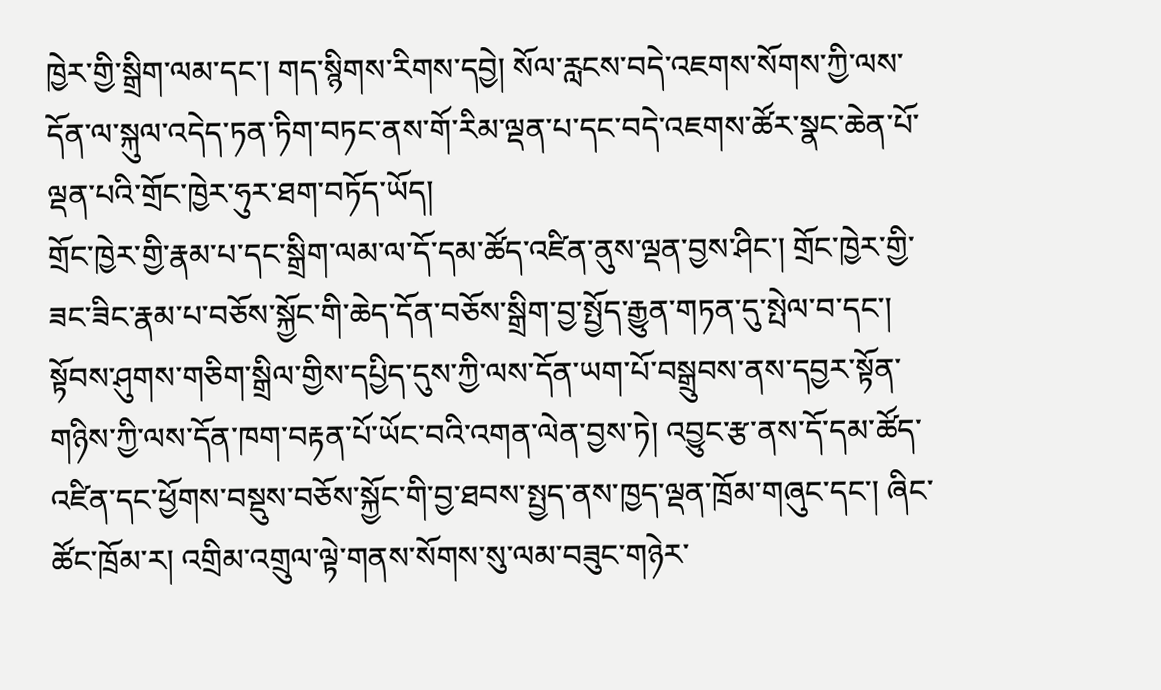ཁྱེར་གྱི་སྒྲིག་ལམ་དང་། གད་སྙིགས་རིགས་དབྱེ། སོལ་རླངས་བདེ་འཇགས་སོགས་ཀྱི་ལས་དོན་ལ་སྐུལ་འདེད་ཏན་ཏིག་བཏང་ནས་གོ་རིམ་ལྡན་པ་དང་བདེ་འཇགས་ཚོར་སྣང་ཆེན་པོ་ལྡན་པའི་གྲོང་ཁྱེར་ཧུར་ཐག་བཏོད་ཡོད།
གྲོང་ཁྱེར་གྱི་རྣམ་པ་དང་སྒྲིག་ལམ་ལ་དོ་དམ་ཚོད་འཛིན་ནུས་ལྡན་བྱས་ཤིང་། གྲོང་ཁྱེར་གྱི་ཟང་ཟིང་རྣམ་པ་བཅོས་སྐྱོང་གི་ཆེད་དོན་བཅོས་སྒྲིག་བྱ་སྤྱོད་རྒྱུན་གཏན་དུ་སྤེལ་བ་དང་། སྟོབས་ཤུགས་གཅིག་སྒྲིལ་གྱིས་དཔྱིད་དུས་ཀྱི་ལས་དོན་ཡག་པོ་བསྒྲུབས་ནས་དབྱར་སྟོན་གཉིས་ཀྱི་ལས་དོན་ཁག་བརྟན་པོ་ཡོང་བའི་འགན་ལེན་བྱས་ཏེ། འབྱུང་རྩ་ནས་དོ་དམ་ཚོད་འཛིན་དང་ཕྱོགས་བསྡུས་བཅོས་སྐྱོང་གི་བྱ་ཐབས་སྤྱད་ནས་ཁྱད་ལྡན་ཁྲོམ་གཞུང་དང་། ཞིང་ཚོང་ཁྲོམ་ར། འགྲིམ་འགྲུལ་ལྟེ་གནས་སོགས་སུ་ལམ་བཟུང་གཉེར་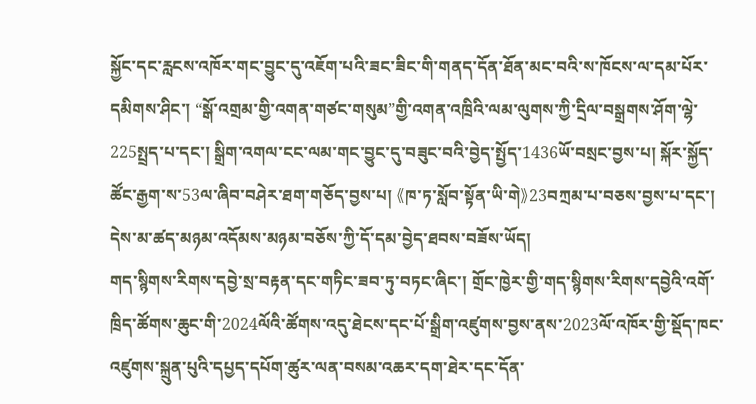སྐྱོང་དང་རླངས་འཁོར་གང་བྱུང་དུ་འཇོག་པའི་ཟང་ཟིང་གི་གནད་དོན་ཐོན་མང་བའི་ས་ཁོངས་ལ་དམ་པོར་དམིགས་ཤིང་། “སྒོ་འགྲམ་གྱི་འགན་གཙང་གསུམ”གྱི་འགན་འཁྲིའི་ལམ་ལུགས་ཀྱི་དྲིལ་བསྒྲགས་ཤོག་ལྷེ་225སྤྲད་པ་དང་། སྒྲིག་འགལ་ངང་ལམ་གང་བྱུང་དུ་བཟུང་བའི་བྱེད་སྤྱོད་1436ཡོ་བསྲང་བྱས་པ། སྐོར་སྐྱོད་ཚོང་རྒྱག་ས་53ལ་ཞིབ་བཤེར་ཐག་གཅོད་བྱས་པ། 《ཁ་ཏ་སློབ་སྟོན་ཡི་གེ》23བཀྲམ་པ་བཅས་བྱས་པ་དང་། དེས་མ་ཚད་མཉམ་འདོམས་མཉམ་བཅོས་ཀྱི་དོ་དམ་བྱེད་ཐབས་བཟོས་ཡོད།
གད་སྙིགས་རིགས་དབྱེ་སྲ་བརྟན་དང་གཏིང་ཟབ་ཏུ་བཏང་ཞིང་། གྲོང་ཁྱེར་གྱི་གད་སྙིགས་རིགས་དབྱེའི་འགོ་ཁྲིད་ཚོགས་ཆུང་གི་2024ལོའི་ཚོགས་འདུ་ཐེངས་དང་པོ་སྒྲིག་འཛུགས་བྱས་ནས་2023ལོ་འཁོར་གྱི་སྡོད་ཁང་འཛུགས་སྐྲུན་པུའི་དཔྱད་དཔོག་ཚུར་ལན་བསམ་འཆར་དག་ཐེར་དང་དོན་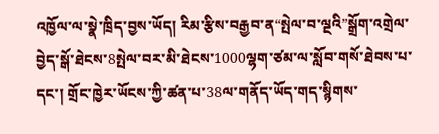འཁྱོལ་ལ་སྣེ་ཁྲིད་བྱས་ཡོད། རིམ་རྩིས་བརྒྱབ་ན“སྤེལ་བ་ལྔའི”སྒྲོག་འགྲེལ་བྱེད་སྒོ་ཐེངས་8སྤེལ་བར་མི་ཐེངས་1000ལྷག་ཙམ་ལ་སློབ་གསོ་ཐེབས་པ་དང་། གྲོང་ཁྱེར་ཡོངས་ཀྱི་ཚན་པ་38ལ་གནོད་ཡོད་གད་སྙིགས་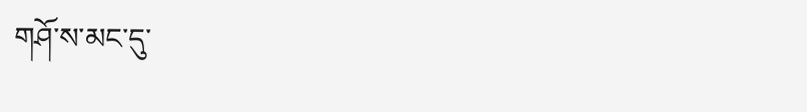གཤོ་ས་མང་དུ་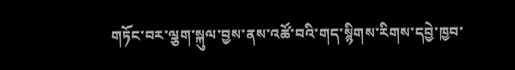གཏོང་བར་ལྕག་སྐུལ་བྱས་ནས་འཚོ་བའི་གད་སྙིགས་རིགས་དབྱེ་ཁྱབ་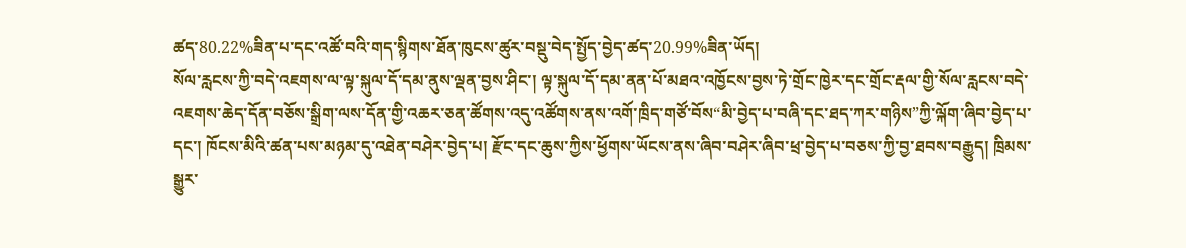ཚད་80.22%ཟིན་པ་དང་འཚོ་བའི་གད་སྙིགས་ཐོན་ཁུངས་ཚུར་བསྡུ་བེད་སྤྱོད་བྱེད་ཚད་20.99%ཟིན་ཡོད།
སོལ་རླངས་ཀྱི་བདེ་འཇགས་ལ་ལྟ་སྐུལ་དོ་དམ་ནུས་ལྡན་བྱས་ཤིང་། ལྟ་སྐུལ་དོ་དམ་ནན་པོ་མཐའ་འཁྱོངས་བྱས་ཏེ་གྲོང་ཁྱེར་དང་གྲོང་རྡལ་གྱི་སོལ་རླངས་བདེ་འཇགས་ཆེད་དོན་བཅོས་སྒྲིག་ལས་དོན་གྱི་འཆར་ཅན་ཚོགས་འདུ་འཚོགས་ནས་འགོ་ཁྲིད་གཙོ་བོས“མི་བྱེད་པ་བཞི་དང་ཐད་ཀར་གཉིས”ཀྱི་ལྐོག་ཞིབ་བྱེད་པ་དང་། ཁོངས་མིའི་ཚན་པས་མཉམ་དུ་འཐེན་བཤེར་བྱེད་པ། རྫོང་དང་ཆུས་ཀྱིས་ཕྱོགས་ཡོངས་ནས་ཞིབ་བཤེར་ཞིབ་ཕྲ་བྱེད་པ་བཅས་ཀྱི་བྱ་ཐབས་བརྒྱུད། ཁྲིམས་སྒྱུར་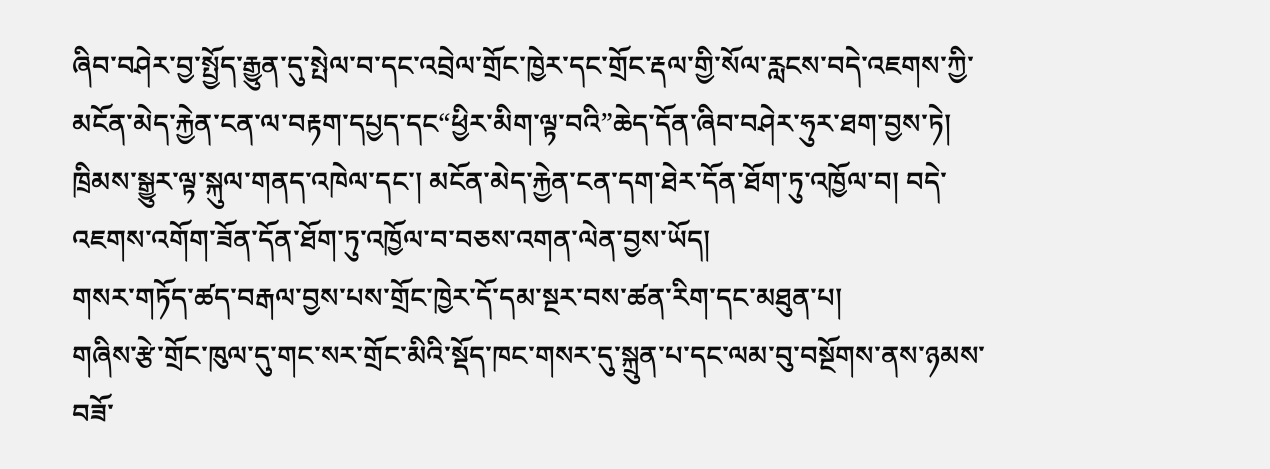ཞིབ་བཤེར་བྱ་སྤྱོད་རྒྱུན་དུ་སྤེལ་བ་དང་འབྲེལ་གྲོང་ཁྱེར་དང་གྲོང་རྡལ་གྱི་སོལ་རླངས་བདེ་འཇགས་ཀྱི་མངོན་མེད་རྐྱེན་ངན་ལ་བརྟག་དཔྱད་དང“ཕྱིར་མིག་ལྟ་བའི”ཆེད་དོན་ཞིབ་བཤེར་ཧུར་ཐག་བྱས་ཏེ། ཁྲིམས་སྒྱུར་ལྟ་སྐུལ་གནད་འཁེལ་དང་། མངོན་མེད་རྐྱེན་ངན་དག་ཐེར་དོན་ཐོག་ཏུ་འཁྱོལ་བ། བདེ་འཇགས་འགོག་ཟོན་དོན་ཐོག་ཏུ་འཁྱོལ་བ་བཅས་འགན་ལེན་བྱས་ཡོད།
གསར་གཏོད་ཚད་བརྒལ་བྱས་པས་གྲོང་ཁྱེར་དོ་དམ་སྔར་བས་ཚན་རིག་དང་མཐུན་པ།
གཞིས་རྩེ་གྲོང་ཁུལ་དུ་གང་སར་གྲོང་མིའི་སྡོད་ཁང་གསར་དུ་སྐྲུན་པ་དང་ལམ་བུ་བསྔོགས་ནས་ཉམས་བཟོ་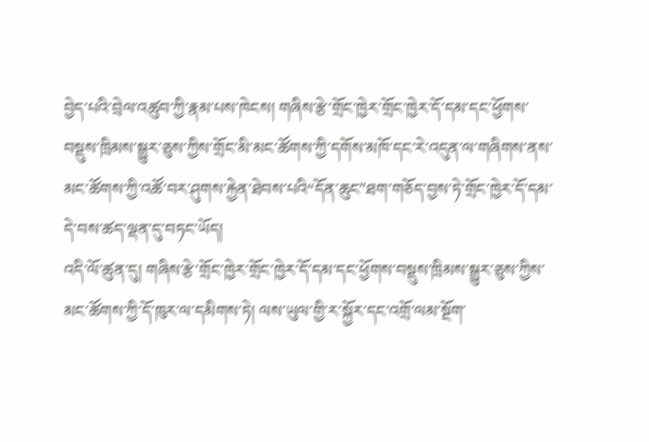བྱེད་པའི་བྲེལ་འཚུབ་ཀྱི་རྣམ་པས་ཁེངས། གཞིས་རྩེ་གྲོང་ཁྱེར་གྲོང་ཁྱེར་དོ་དམ་དང་ཕྱོགས་བསྡུས་ཁྲིམས་སྒྱུར་ཅུས་ཀྱིས་གྲོང་མི་མང་ཚོགས་ཀྱི་དགོས་མཁོ་དང་རེ་འདུན་ལ་གཞིགས་ནས་མང་ཚོགས་ཀྱི་འཚོ་བར་ཤུགས་རྐྱེན་ཐེབས་པའི“དོན་ཆུང”ཐག་གཅོད་བྱས་ཏེ་གྲོང་ཁྱེར་དོ་དམ་དེ་བས་ཚད་ལྡན་དུ་བཏང་ཡོད།
འདི་ལོ་ཚུན་དུ། གཞིས་རྩེ་གྲོང་ཁྱེར་གྲོང་ཁྱེར་དོ་དམ་དང་ཕྱོགས་བསྡུས་ཁྲིམས་སྒྱུར་ཅུས་ཀྱིས་མང་ཚོགས་ཀྱི་དོ་ཁུར་ལ་དམིགས་ཏེ། ལས་ཡུལ་གྱི་ར་སྐྱོར་དང་འགྲོ་ལམ་སྔོག་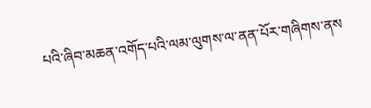པའི་ཞིབ་མཆན་འགོད་པའི་ལམ་ལུགས་ལ་ནན་པོར་གཞིགས་ནས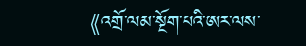《འགྲོ་ལམ་སྔོག་པའི་ཨར་ལས་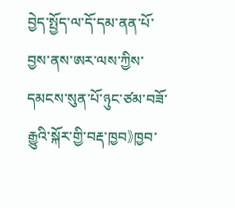བྱེད་སྤྱོད་ལ་དོ་དམ་ནན་པོ་བྱས་ནས་ཨར་ལས་ཀྱིས་དམངས་སུན་པོ་ཉུང་ཙམ་བཟོ་རྒྱུའི་སྐོར་གྱི་བརྡ་ཁྱབ》ཁྱབ་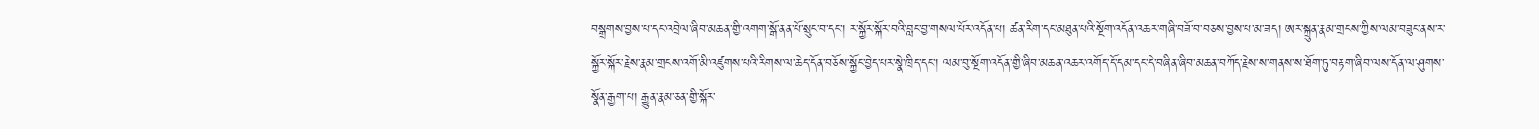བསྒྲགས་བྱས་པ་དང་འབྲེལ་ཞིབ་མཆན་གྱི་འགག་སྒོ་ནན་པོ་སྲུང་བ་དང་། ར་སྐྱོར་སྐོར་བའི་བླང་བྱ་གསལ་པོར་འདོན་པ། ཚན་རིག་དང་མཐུན་པའི་སྔོག་འདོན་འཆར་གཞི་བཟོ་བ་བཅས་བྱས་པ་མ་ཟད། ཨར་སྐྲུན་རྣམ་གྲངས་ཀྱིས་ལམ་བཟུང་ནས་ར་སྐྱོར་སྐོར་རྗེས་རྣམ་གྲངས་འགོ་མི་འཛུགས་པའི་རིགས་ལ་ཆེད་དོན་བཅོས་སྐྱོང་བྱེད་པར་སྣེ་ཁྲིད་དང་། ལམ་བུ་སྔོག་འདོན་གྱི་ཞིབ་མཆན་འཆར་འགོད་དོ་དམ་དང་དེ་བཞིན་ཞིབ་མཆན་བཀོད་རྗེས་ས་གནས་ས་ཐོག་ཏུ་བརྟག་ཞིབ་ལས་དོན་ལ་ཤུགས་སྣོན་རྒྱག་པ། རྒྱུན་རྣམ་ཅན་གྱི་སྐོར་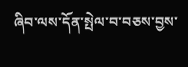ཞིབ་ལས་དོན་སྤེལ་བ་བཅས་བྱས་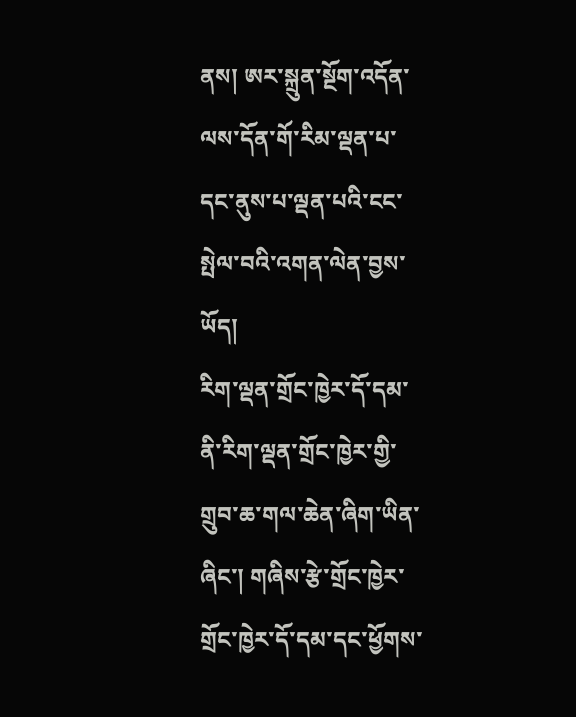ནས། ཨར་སྐྲུན་སྔོག་འདོན་ལས་དོན་གོ་རིམ་ལྡན་པ་དང་ནུས་པ་ལྡན་པའི་ངང་སྤེལ་བའི་འགན་ལེན་བྱས་ཡོད།
རིག་ལྡན་གྲོང་ཁྱེར་དོ་དམ་ནི་རིག་ལྡན་གྲོང་ཁྱེར་གྱི་གྲུབ་ཆ་གལ་ཆེན་ཞིག་ཡིན་ཞིང་། གཞིས་རྩེ་གྲོང་ཁྱེར་གྲོང་ཁྱེར་དོ་དམ་དང་ཕྱོགས་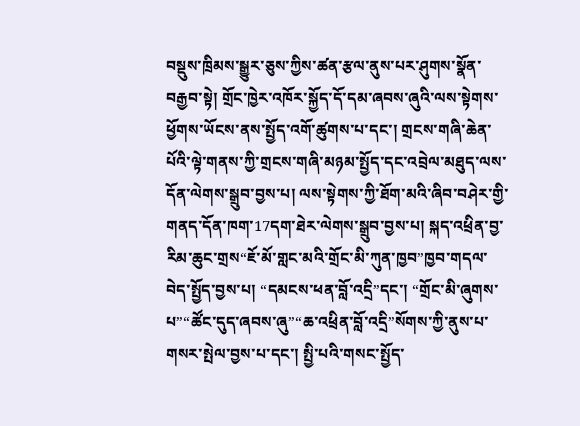བསྡུས་ཁྲིམས་སྒྱུར་ཅུས་ཀྱིས་ཚན་རྩལ་ནུས་པར་ཤུགས་སྣོན་བརྒྱབ་སྟེ། གྲོང་ཁྱེར་འཁོར་སྐྱོད་དོ་དམ་ཞབས་ཞུའི་ལས་སྟེགས་ཕྱོགས་ཡོངས་ནས་སྤྱོད་འགོ་ཚུགས་པ་དང་། གྲངས་གཞི་ཆེན་པོའི་ལྟེ་གནས་ཀྱི་གྲངས་གཞི་མཉམ་སྤྱོད་དང་འབྲེལ་མཐུད་ལས་དོན་ལེགས་སྒྲུབ་བྱས་པ། ལས་སྟེགས་ཀྱི་ཐོག་མའི་ཞིབ་བཤེར་གྱི་གནད་དོན་ཁག་17དག་ཐེར་ལེགས་སྒྲུབ་བྱས་པ། སྐད་འཕྲིན་བྱ་རིམ་ཆུང་གྲས“ཇོ་མོ་གླང་མའི་གྲོང་མི་ཀུན་ཁྱབ”ཁྱབ་གདལ་བེད་སྤྱོད་བྱས་པ། “དམངས་ཕན་བློ་འདྲི”དང་། “གྲོང་མི་ཞུགས་པ”“ཚོང་དུད་ཞབས་ཞུ”“ཆ་འཕྲིན་བློ་འདྲི”སོགས་ཀྱི་ནུས་པ་གསར་སྤེལ་བྱས་པ་དང་། སྤྱི་པའི་གསང་སྤྱོད་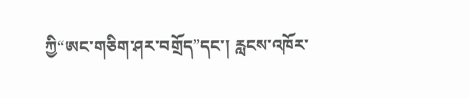ཀྱི“ཨང་གཅིག་ཤར་བགྲོད”དང་། རླངས་འཁོར་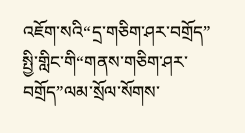འཇོག་སའི“དྲ་གཅིག་ཤར་བགྲོད” སྤྱི་གླིང་གི“གནས་གཅིག་ཤར་བགྲོད”ལམ་སྲོལ་སོགས་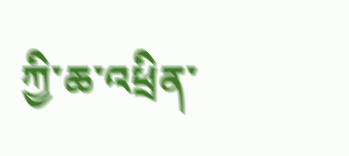ཀྱི་ཆ་འཕྲིན་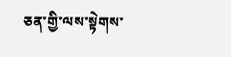ཅན་གྱི་ལས་སྟེགས་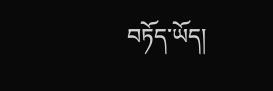བཏོད་ཡོད།